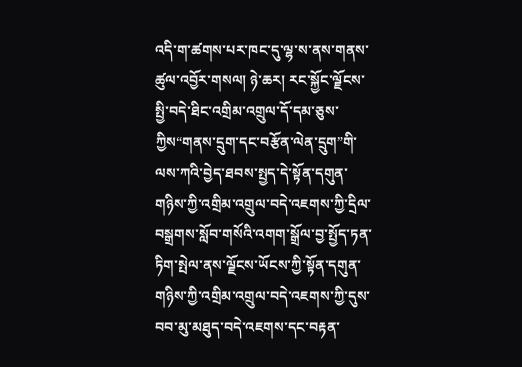འདི་ག་ཚགས་པར་ཁང་དུ་ལྷ་ས་ནས་གནས་ཚུལ་འབྱོར་གསལ། ཉེ་ཆར། རང་སྐྱོང་ལྗོངས་སྤྱི་བདེ་ཐིང་འགྲིམ་འགྲུལ་དོ་དམ་ཅུས་ཀྱིས“གནས་དྲུག་དང་བརྩོན་ལེན་དྲུག”གི་ལས་ཀའི་བྱེད་ཐབས་སྤྱད་དེ་སྟོན་དགུན་གཉིས་ཀྱི་འགྲིམ་འགྲུལ་བདེ་འཇགས་ཀྱི་དྲིལ་བསྒྲགས་སློབ་གསོའི་འགག་སྒྲོལ་བྱ་སྤྱོད་ཏན་ཏིག་སྤེལ་ནས་ལྗོངས་ཡོངས་ཀྱི་སྟོན་དགུན་གཉིས་ཀྱི་འགྲིམ་འགྲུལ་བདེ་འཇགས་ཀྱི་དུས་བབ་མུ་མཐུད་བདེ་འཇགས་དང་བརྟན་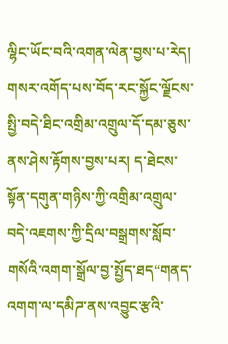ལྷིང་ཡོང་བའི་འགན་ལེན་བྱས་པ་རེད།
གསར་འགོད་པས་བོད་རང་སྐྱོང་ལྗོངས་སྤྱི་བདེ་ཐིང་འགྲིམ་འགྲུལ་དོ་དམ་ཅུས་ནས་ཤེས་རྟོགས་བྱས་པར། ད་ཐེངས་སྟོན་དགུན་གཉིས་ཀྱི་འགྲིམ་འགྲུལ་བདེ་འཇགས་ཀྱི་དྲིལ་བསྒྲགས་སློབ་གསོའི་འགག་སྒྲོལ་བྱ་སྤྱོད་ཐད“གནད་འགག་ལ་དམིཌ་ནས་འབྱུང་རྩའི་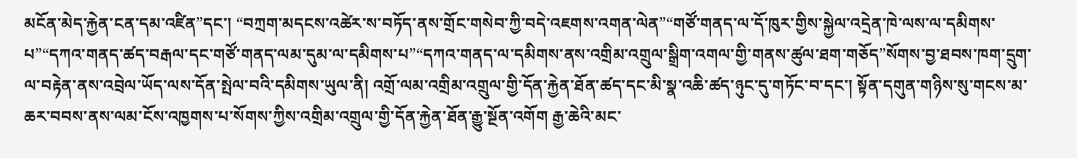མངོན་མེད་རྐྱེན་ངན་དམ་འཛིན”དང་། “བཀྲག་མདངས་འཚེར་ས་བཏོད་ནས་གྲོང་གསེབ་ཀྱི་བདེ་འཇགས་འགན་ལེན”“གཙོ་གནད་ལ་དོ་ཁུར་གྱིས་སྐྱེལ་འདྲེན་ཁེ་ལས་ལ་དམིགས་པ”“དཀའ་གནད་ཚད་བརྒལ་དང་གཙོ་གནད་ལམ་དུམ་ལ་དམིགས་པ”“དཀའ་གནད་ལ་དམིགས་ནས་འགྲིམ་འགྲུལ་སྒྲིག་འགལ་གྱི་གནས་ཚུལ་ཐག་གཅོད”སོགས་བྱ་ཐབས་ཁག་དྲུག་ལ་བརྟེན་ནས་འབྲེལ་ཡོད་ལས་དོན་སྤེལ་བའི་དམིགས་ཡུལ་ནི། འགྲོ་ལམ་འགྲིམ་འགྲུལ་གྱི་དོན་རྐྱེན་ཐོན་ཚད་དང་མི་སྣ་འཆི་ཚད་ཉུང་དུ་གཏོང་བ་དང་། སྟོན་དགུན་གཉིས་སུ་གངས་མ་ཆར་བབས་ནས་ལམ་ངོས་འཁྱགས་པ་སོགས་ཀྱིས་འགྲིམ་འགྲུལ་གྱི་དོན་རྐྱེན་ཐོན་རྒྱུ་སྔོན་འགོག རྒྱ་ཆེའི་མང་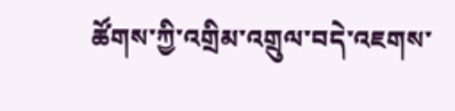ཚོགས་ཀྱི་འགྲིམ་འགྲུལ་བདེ་འཇགས་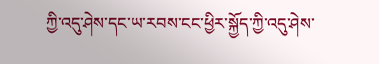ཀྱི་འདུ་ཤེས་དང་ཡ་རབས་ངང་ཕྱིར་སྐྱོད་ཀྱི་འདུ་ཤེས་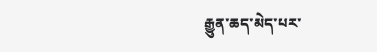རྒྱུན་ཆད་མེད་པར་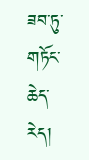ཟབ་ཏུ་གཏོང་ཆེད་རེད།